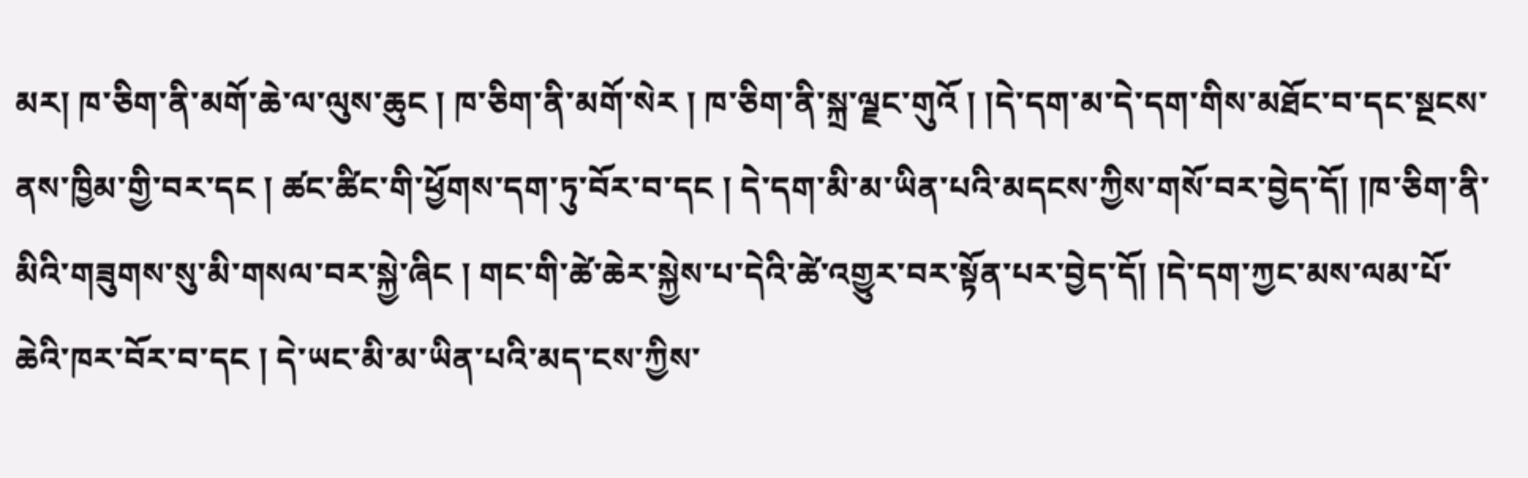མར། ཁ་ཅིག་ནི་མགོ་ཆེ་ལ་ལུས་ཆུང ། ཁ་ཅིག་ནི་མགོ་སེར ། ཁ་ཅིག་ནི་སྐྲ་ལྗང་གུའོ ། །དེ་དག་མ་དེ་དག་གིས་མཐོང་བ་དང་སྔངས་ནས་ཁྱིམ་གྱི་བར་དང ། ཚང་ཚིང་གི་ཕྱོགས་དག་ཏུ་བོར་བ་དང ། དེ་དག་མི་མ་ཡིན་པའི་མདངས་ཀྱིས་གསོ་བར་བྱེད་དོ། །ཁ་ཅིག་ནི་མིའི་གཟུགས་སུ་མི་གསལ་བར་སྐྱེ་ཞིང ། གང་གི་ཚེ་ཆེར་སྐྱེས་པ་དེའི་ཚེ་འགྱུར་བར་སྟོན་པར་བྱེད་དོ། །དེ་དག་ཀྱང་མས་ལམ་པོ་ཆེའི་ཁར་བོར་བ་དང ། དེ་ཡང་མི་མ་ཡིན་པའི་མད་ངས་ཀྱིས་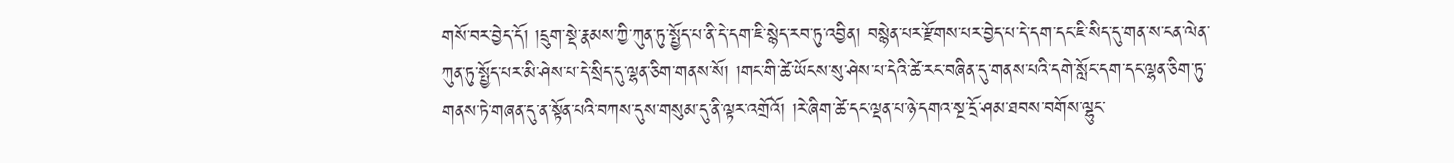གསོ་བར་བྱེད་དོ། །དྲུག་སྡེ་རྣམས་ཀྱི་ཀུན་ཏུ་སྤྱོད་པ་ནི་དེ་དག་ཇི་སྙེད་རབ་ཏུ་འབྱིན། བསྙེན་པར་རྫོགས་པར་བྱེད་པ་དེ་དག་དང་ཇི་སིད་དུ་གན་ས་ངན་ལེན་ཀུན་ཏུ་སྤྱོད་པར་མི་ཤེས་པ་དེ་སྲིད་དུ་ལྷན་ཅིག་གནས་སོ། །གང་གི་ཚེ་ཡོངས་སུ་ཤེས་པ་དེའི་ཚེ་རང་བཞིན་དུ་གནས་པའི་དགེ་སློང་དག་དང་ལྷན་ཅིག་ཏུ་གནས་ཏེ་གཞན་དུ་ན་སྟོན་པའི་བཀས་དུས་གསུམ་དུ་ནི་ལྟར་འགྲོའོ། །རེ་ཞིག་ཚེ་དང་ལྡན་པ་ཉེ་དགའ་སྔ་དྲོ་ཤམ་ཐབས་བགོས་ལྷུང་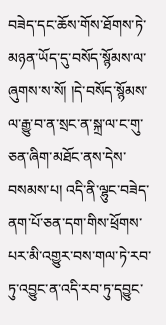བཟེད་དང་ཆོས་གོས་ཐོགས་ཏེ་མཉན་ཡོད་དུ་བསོད་སྙོམས་ལ་ཞུགས་ས་སོ། །དེ་བསོད་སྙོམས་ལ་རྒྱུ་བ་ན་སྲང་ན་སྐྲ་ལ་ང་གུ་ཅན་ཞིག་མཐོང་ནས་དེས་བསམས་པ། འདི་ནི་ལྷུང་བཟེད་ནག་པོ་ཅན་དག་གིས་ཕྲོགས་པར་མི་འགྱུར་བས་གལ་ཏེ་རབ་ཏུ་འབྱུང་ན་འདི་རབ་ཏུ་དབྱུང་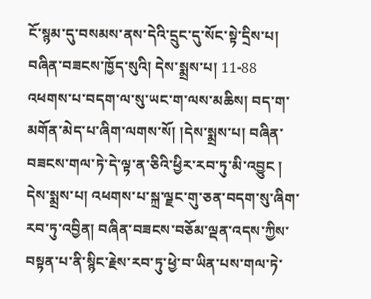ངོ་སྙམ་དུ་བསམས་ནས་དེའི་དྲུང་དུ་སོང་སྟེ་དྲིས་པ། བཞིན་བཟངས་ཁྱོད་སུའི། དེས་སྨྲས་པ། 11-88 འཕགས་པ་བདག་ལ་སུ་ཡང་ག་ལས་མཆིས། བད་ག་མགོན་མེད་པ་ཞིག་ལགས་སོ། །དེས་སྨྲས་པ། བཞིན་བཟངས་གལ་ཏེ་དེ་ལྟ་ན་ཅིའི་ཕྱིར་རབ་ཏུ་མི་འབྱུང ། དེས་སྨྲས་པ། འཕགས་པ་སྐྲ་ལྗང་གུ་ཅན་བདག་སུ་ཞིག་རབ་ཏུ་འབྱིན། བཞིན་བཟངས་བཅོམ་ལྡན་འདས་ཀྱིས་བསྟན་པ་ནི་སྙིང་རྗེས་རབ་ཏུ་ཕྱེ་བ་ཡིན་པས་གལ་ཏེ་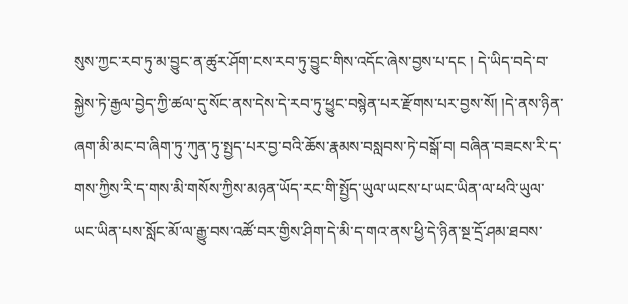སུས་ཀྱང་རབ་ཏུ་མ་བྱུང་ན་ཚུར་ཤོག་ངས་རབ་ཏུ་བྱུང་གིས་འདོང་ཞེས་བྱས་པ་དང ། དེ་ཡིད་བདེ་བ་སྐྱེས་ཏེ་རྒྱལ་བྱེད་ཀྱི་ཚལ་དུ་སོང་ནས་དེས་དེ་རབ་ཏུ་ཕྱུང་བསྙེན་པར་རྫོགས་པར་བྱས་སོ། །དེ་ནས་ཉིན་ཞག་མི་མང་བ་ཞིག་ཏུ་ཀུན་ཏུ་སྤྱད་པར་བྱ་བའི་ཆོས་རྣམས་བསླབས་ཏེ་བསྒོ་བ། བཞིན་བཟངས་རི་ད་གས་ཀྱིས་རི་ད་གས་མི་གསོས་ཀྱིས་མཉན་ཡོད་རང་གི་སྤྱོད་ཡུལ་ཡངས་པ་ཡང་ཡིན་ལ་ཕའི་ཡུལ་ཡང་ཡིན་པས་སློང་མོ་ལ་རྒྱུ་བས་འཚོ་བར་གྱིས་ཤིག་དེ་མི་ད་གའ་ནས་ཕྱི་དེ་ཉིན་སྔ་དྲོ་ཤམ་ཐབས་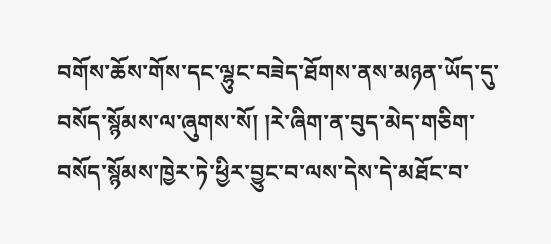བགོས་ཆོས་གོས་དང་ལྷུང་བཟེད་ཐོགས་ནས་མཉན་ཡོད་དུ་བསོད་སྙོམས་ལ་ཞུགས་སོ། །རེ་ཞིག་ན་བུད་མེད་གཅིག་བསོད་སྙོམས་ཁྱེར་ཏེ་ཕྱིར་བྱུང་བ་ལས་དེས་དེ་མཐོང་བ་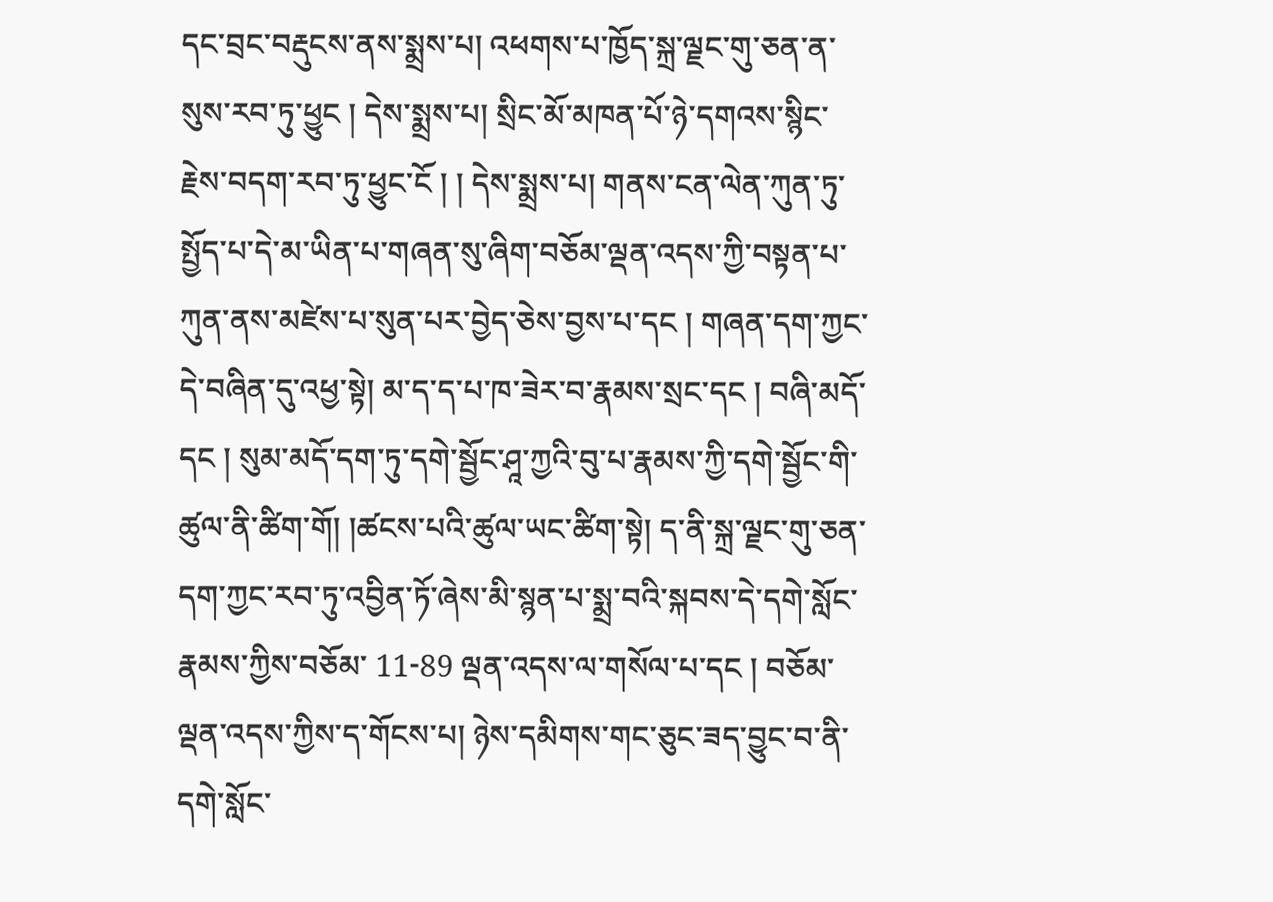དང་བྲང་བརྡུངས་ནས་སྨྲས་པ། འཕགས་པ་ཁྱོད་སྐྲ་ལྗང་གུ་ཅན་ན་སུས་རབ་ཏུ་ཕྱུང ། དེས་སྨྲས་པ། སྲིང་མོ་མཁན་པོ་ཉེ་དགའས་སྙིང་རྗེས་བདག་རབ་ཏུ་ཕྱུང་ངོ ། ། དེས་སྨྲས་པ། གནས་ངན་ལེན་ཀུན་ཏུ་སྤྱོད་པ་དེ་མ་ཡིན་པ་གཞན་སུ་ཞིག་བཅོམ་ལྡན་འདས་ཀྱི་བསྟན་པ་ཀུན་ནས་མཛེས་པ་སུན་པར་བྱེད་ཅེས་བྱས་པ་དང ། གཞན་དག་ཀྱང་དེ་བཞིན་དུ་འཕྱ་སྟེ། མ་ད་ད་པ་ཁ་ཟེར་བ་རྣམས་སྲང་དང ། བཞི་མདོ་དང ། སུམ་མདོ་དག་ཏུ་དགེ་སྦྱོང་ཤཱ་ཀྱའི་བུ་པ་རྣམས་ཀྱི་དགེ་སྦྱོང་གི་ཚུལ་ནི་ཚིག་གོ། །ཚངས་པའི་ཚུལ་ཡང་ཚིག་སྟེ། ད་ནི་སྐྲ་ལྗང་གུ་ཅན་དག་ཀྱང་རབ་ཏུ་འབྱིན་ཏོ་ཞེས་མི་སྙན་པ་སྨྲ་བའི་སྐབས་དེ་དགེ་སློང་རྣམས་ཀྱིས་བཅོམ་ 11-89 ལྡན་འདས་ལ་གསོལ་པ་དང ། བཅོམ་ལྡན་འདས་ཀྱིས་ད་གོངས་པ། ཉེས་དམིགས་གང་ཅུང་ཟད་བྱུང་བ་ནི་དགེ་སློང་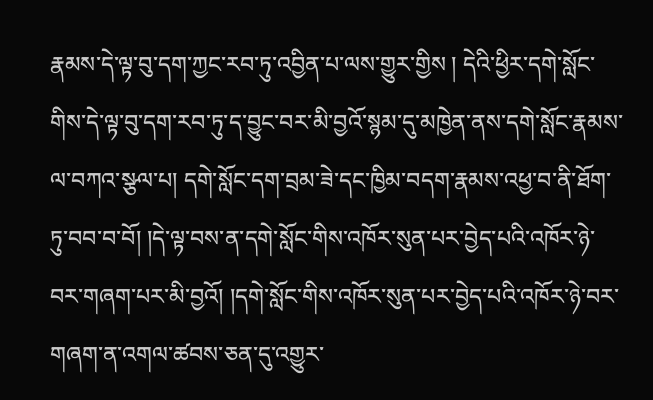རྣམས་དེ་ལྟ་བུ་དག་ཀྱང་རབ་ཏུ་འབྱིན་པ་ལས་གྱུར་གྱིས ། དེའི་ཕྱིར་དགེ་སློང་གིས་དེ་ལྟ་བུ་དག་རབ་ཏུ་ད་བྱུང་བར་མི་བྱའོ་སྙམ་དུ་མཁྱེན་ནས་དགེ་སློང་རྣམས་ལ་བཀའ་སྩལ་པ། དགེ་སློང་དག་བྲམ་ཟེ་དང་ཁྱིམ་བདག་རྣམས་འཕྱ་བ་ནི་ཐོག་ཏུ་བབ་བ་བོ། །དེ་ལྟ་བས་ན་དགེ་སློང་གིས་འཁོར་སུན་པར་བྱེད་པའི་འཁོར་ཉེ་བར་གཞག་པར་མི་བྱའོ། །དགེ་སློང་གིས་འཁོར་སུན་པར་བྱེད་པའི་འཁོར་ཉེ་བར་གཞག་ན་འགལ་ཚབས་ཅན་དུ་འགྱུར་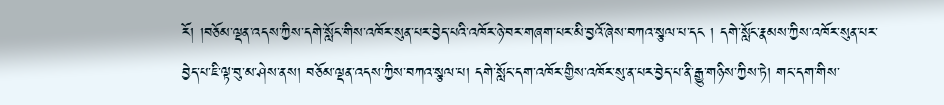རོ། །བཅོམ་ལྡན་འདས་ཀྱིས་དགེ་སློང་གིས་འཁོར་སུན་པར་བྱེད་པའི་འཁོར་ཉེ་བར་གཞག་པར་མི་བྱའོ་ཞེས་བཀའ་སྩལ་པ་དང ། དགེ་སློང་རྣམས་ཀྱིས་འཁོར་སུན་པར་བྱེད་པ་ཇི་ལྟ་བུ་མ་ཤེས་ནས། བཅོམ་ལྡན་འདས་ཀྱིས་བཀའ་སྩལ་པ། དགེ་སློང་དག་འཁོར་གྱིས་འཁོར་སུ་ན་པར་བྱེད་པ་ནི་རྒྱུ་གཉིས་ཀྱིས་ཏེ། གང་དག་གིས་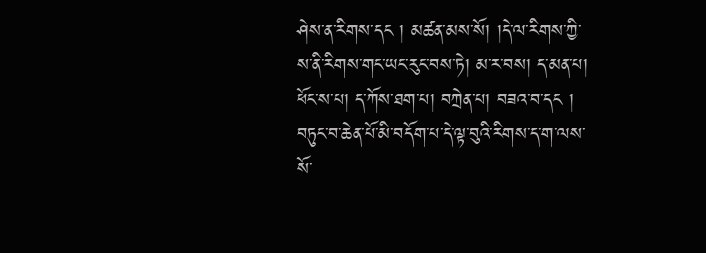ཤེས་ན་རིགས་དང ། མཚན་མས་སོ། །དེ་ལ་རིགས་ཀྱི་ས་ནི་རིགས་གང་ཡང་རུང་བས་ཏེ། མ་ར་བས། ད་མན་པ། ཕོང་ས་པ། ད་ཀོས་ཐག་པ། བཀྲེན་པ། བཟའ་བ་དང ། བཏུང་བ་ཆེན་པོ་མི་བདོག་པ་དེ་ལྟ་བུའི་རིགས་ད་ག་ལས་སོ་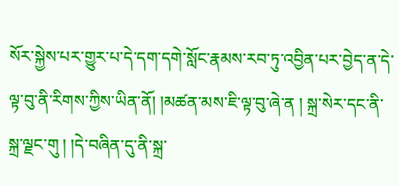སོར་སྐྱེས་པར་གྱུར་པ་དེ་དག་དགེ་སློང་རྣམས་རབ་ཏུ་འབྱིན་པར་བྱེད་ན་དེ་ལྟ་བུ་ནི་རིགས་ཀྱིས་ཡིན་ནོ། །མཚན་མས་ཇི་ལྟ་བུ་ཞེ་ན ། སྐྲ་སེར་དང་ནི་སྐྲ་ལྗང་གུ ། །དེ་བཞིན་དུ་ནི་སྐྲ་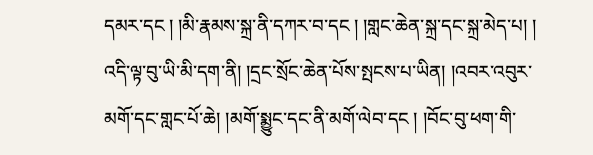དམར་དང ། །མི་རྣམས་སྐྲ་ནི་དཀར་བ་དང ། །གླང་ཆེན་སྐྲ་དང་སྐྲ་མེད་པ། ། འདི་ལྟ་བུ་ཡི་མི་དག་ནི། །དྲང་སྲོང་ཆེན་པོས་སྤངས་པ་ཡིན། །འབར་འབུར་མགོ་དང་གླང་པོ་ཆེ། །མགོ་སྨྱུང་དང་ནི་མགོ་ལེབ་དང ། །བོང་བུ་ཕག་གི་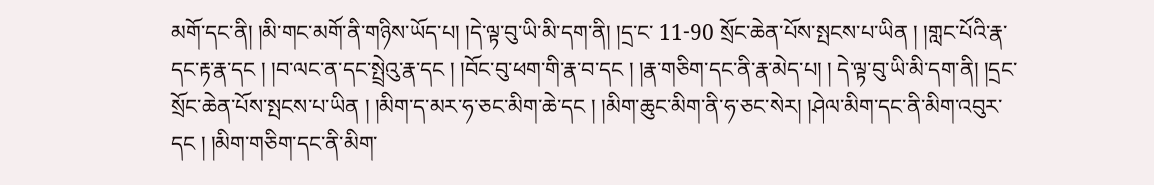མགོ་དང་ནི། །མི་གང་མགོ་ནི་གཉིས་ཡོད་པ། །དེ་ལྟ་བུ་ཡི་མི་དག་ནི། །དྲ་ང་ 11-90 སྲོང་ཆེན་པོས་སྤངས་པ་ཡིན ། །གླང་པོའི་རྣ་དང་རྟ་རྣ་དང ། །བ་ལང་ན་དང་སྤྲེའུ་རྣ་དང ། །བོང་བུ་ཕག་གི་རྣ་བ་དང ། །རྣ་གཅིག་དང་ནི་རྣ་མེད་པ། ། དེ་ལྟ་བུ་ཡི་མི་དག་ནི། །དྲང་སྲོང་ཆེན་པོས་སྤངས་པ་ཡིན ། །མིག་ད་མར་ཧ་ཅང་མིག་ཆེ་དང ། །མིག་ཆུང་མིག་ནི་ཧ་ཅང་སེར། །ཤེལ་མིག་དང་ནི་མིག་འབུར་དང ། །མིག་གཅིག་དང་ནི་མིག་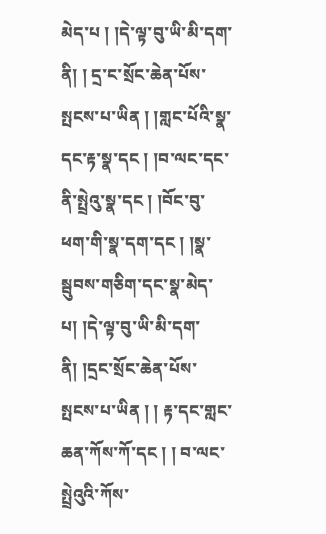མེད་པ ། །དེ་ལྟ་བུ་ཡི་མི་དག་ནི། ། དྲ་ང་སྲོང་ཆེན་པོས་སྤངས་པ་ཡིན ། །གླང་པོའི་སྣ་དང་རྟ་སྣ་དང ། །བ་ལང་དང་ནི་སྤྲེའུ་སྣ་དང ། །བོང་བུ་ཕག་གི་སྣ་དག་དང ། །སྣ་སྦུབས་གཅིག་དང་སྣ་མེད་པ། །དེ་ལྟ་བུ་ཡི་མི་དག་ནི། །དྲང་སྲོང་ཆེན་པོས་སྤངས་པ་ཡིན ། ། རྟ་དང་གླང་ཆན་ཀོས་ཀོ་དང ། ། བ་ལང་སྤྲེའུའི་ཀོས་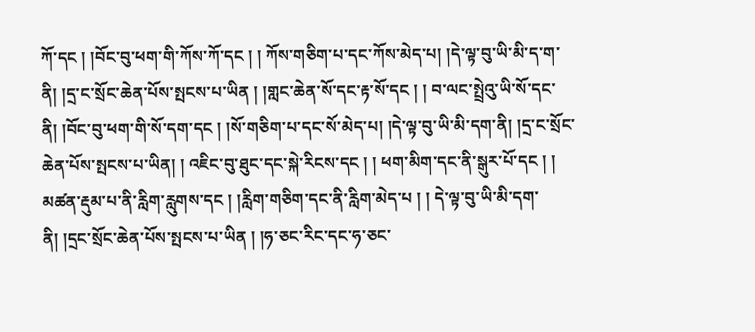ཀོ་དང ། །བོང་བུ་ཕག་གི་ཀོས་ཀོ་དང ། ། ཀོས་གཅིག་པ་དང་ཀོས་མེད་པ། །དེ་ལྟ་བུ་ཡི་མི་ད་ག་ནི། །དྲ་ང་སྲོང་ཆེན་པོས་སྤངས་པ་ཡིན ། །གླང་ཆེན་སོ་དང་རྟ་སོ་དང ། ། བ་ལང་སྤྲེའུ་ཡི་སོ་དང་ནི། །བོང་བུ་ཕག་གི་སོ་དག་དང ། །སོ་གཅིག་པ་དང་སོ་མེད་པ། །དེ་ལྟ་བུ་ཡི་མི་དག་ནི། །དྲ་ང་སྲོང་ཆེན་པོས་སྤངས་པ་ཡིན། ། འཇིང་བུ་ཐུང་དང་སྐེ་རིངས་དང ། ། ཕག་མིག་དང་ནི་སྒུར་པོ་དང ། ། མཚན་རྡུམ་པ་ནི་རླིག་རླུགས་དང ། །རླིག་གཅིག་དང་ནི་རླིག་མེད་པ ། ། དེ་ལྟ་བུ་ཡི་མི་དག་ནི། །དྲང་སྲོང་ཆེན་པོས་སྤངས་པ་ཡིན ། །ཧ་ཅང་རིང་དང་ཧ་ཅང་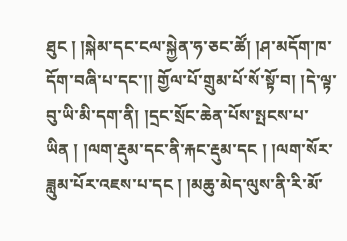ཐུང ། །སྐེམ་དང་ངལ་སྐྱེན་ཧ་ཅང་ཚོ། །ཤ་མདོག་ཁ་དོག་བཞི་པ་དང་།། གྱོལ་པོ་གྲུམ་པོ་སོ་སྟོ་བ། །དེ་ལྟ་བུ་ཡི་མི་དག་ནི། །དྲང་སྲོང་ཆེན་པོས་སྤངས་པ་ཡིན ། །ལག་རྡུམ་དང་ནི་རྐང་རྡུམ་དང ། །ལག་སོར་ཟླུམ་པོར་འཇས་པ་དང ། །མཆུ་མེད་ལུས་ནི་རི་མོ་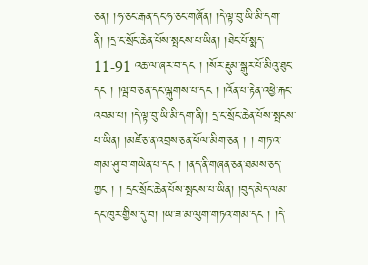ཅན། །ཧ་ཅང་རྒན་དང་ཧ་ཅང་གཞོན། །དེ་ལྟ་བུ་ཡི་མི་དག་ནི། །དྲ་ང་སྲོང་ཆེན་པོས་སྤངས་པ་ཡིན། །ཐེང་པོ་སྨད་ 11-91 འཆ་ལ་ཞར་བ་དང ། །སོར་རྡུམ་སྒུར་པོ་མིའུ་ཐུང་དང ། །ལྦ་བ་ཅན་དང་ལྐུགས་པ་དང ། །འོན་པ་རྟེན་འཕྱེ་རྐང་འབམ་པ། །དེ་ལྟ་བུ་ཡི་མི་དག་ནི།། དྲ་ང་སྲོང་ཆེན་པོས་སྤངས་པ་ཡིན། །མཛེ་ཅ་ན་འབྲས་ཅན་ཕོལ་མིག་ཅན ། ། གཏ་འ་གམ་ཤུ་བ་གཡེན་པ་དང ། །ནད་ནི་གཞན་ཅན་ཐམས་ཅད་ཀྱང ། ། དྲང་སྲོང་ཆེན་པོས་སྤངས་པ་ཡིན། །བུད་མེད་ལམ་དང་ཁུར་གྱིས་དུ་བ། །ཡ་ཟ་མ་ལུག་གཏའ་གམ་དང ། །དེ་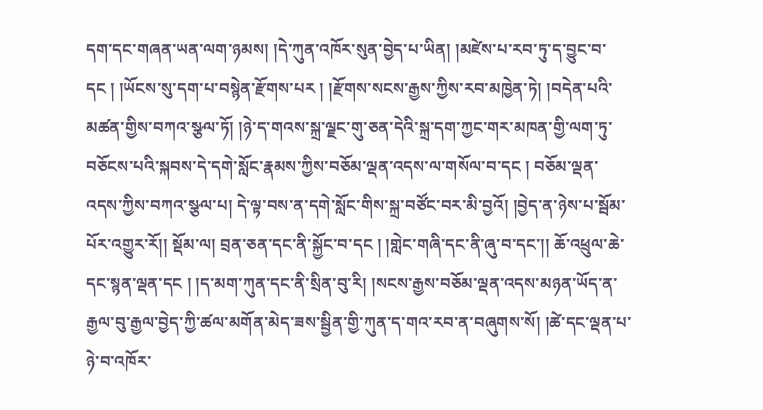དག་དང་གཞན་ཡན་ལག་ཉམས། །དེ་ཀུན་འཁོར་སུན་བྱེད་པ་ཡིན། །མཛེས་པ་རབ་ཏུ་ད་བྱུང་བ་དང ། །ཡོངས་སུ་དག་པ་བསྙེན་རྫོགས་པར ། །རྫོགས་སངས་རྒྱས་ཀྱིས་རབ་མཁྱེན་ཏེ། །བདེན་པའི་མཚན་གྱིས་བཀའ་སྩལ་ཏོ། །ཉེ་ད་གའས་སྐྲ་ལྗང་གུ་ཅན་དེའི་སྐྲ་དག་ཀྱང་གར་མཁན་གྱི་ལག་ཏུ་བཅོངས་པའི་སྐབས་དེ་དགེ་སློང་རྣམས་ཀྱིས་བཅོམ་ལྡན་འདས་ལ་གསོལ་བ་དང ། བཅོམ་ལྡན་འདས་ཀྱིས་བཀའ་སྩལ་པ། དེ་ལྟ་བས་ན་དགེ་སློང་གིས་སྐྲ་བཙོང་བར་མི་བྱའོ། །བྱེད་ན་ཉེས་པ་སྦོམ་པོར་འགྱུར་རོ།། སྡོམ་ལ། བྲན་ཅན་དང་ནི་སྐྱོང་བ་དང ། །གླེང་གཞི་དང་ནི་ཞུ་བ་དང་།། ཆོ་འཕྲུལ་ཆེ་དང་སྙན་ལྡན་དང ། །ད་མག་ཀུན་དང་ནི་སྲིན་བུ་རི། །སངས་རྒྱས་བཅོམ་ལྡན་འདས་མཉན་ཡོད་ན་རྒྱལ་བུ་རྒྱལ་བྱེད་ཀྱི་ཚལ་མགོན་མེད་ཟས་སྦྱིན་གྱི་ཀུན་ད་གའ་རབ་ན་བཞུགས་སོ། །ཚེ་དང་ལྡན་པ་ཉེ་བ་འཁོར་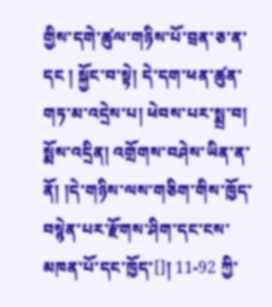གྱིས་དགེ་ཚུལ་གཉིས་པོ་བྲན་ཅ་ན་དང ། སྐྱོང་བ་སྟེ། དེ་དག་ཕན་ཚུན་གཏ་མ་འདྲེས་པ། ཕེབས་པར་སྨྲ་བ། སྨོས་འདྲིན། འགྲོགས་བཤེས་ཡིན་ན་ནོ། །དེ་གཉིས་ལས་གཅིག་གིས་ཁྱོད་བསྙེན་པར་རྫོགས་ཤིག་དང་ངས་མཁན་པོ་དང་ཁྱོད་[]། 11-92 ཀྱི་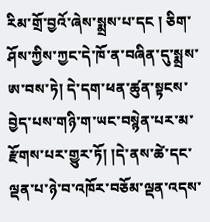རིམ་གྲོ་བྱའོ་ཞེས་སྨྲས་པ་དང ། ཅིག་ཤོས་ཀྱིས་ཀྱང་དེ་ཁོ་ན་བཞིན་དུ་སྨྲས་ཨ་བས་ཏེ། དེ་དག་ཕན་ཚུན་སྟངས་བྱེད་པས་གཉི་ག་ཡང་བསྙེན་པར་མ་རྫོགས་པར་གྱུར་ཏོ། །དེ་ནས་ཚེ་དང་ལྡན་པ་ཉེ་བ་འཁོར་བཅོམ་ལྡན་འདས་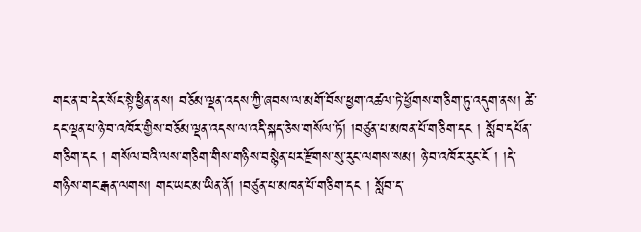གང་ན་བ་དེར་སོང་སྟེ་ཕྱིན་ནས། བཅོམ་ལྡན་འདས་ཀྱི་ཞབས་ལ་མགོ་བོས་ཕྱག་འཚལ་ཏེ་ཕྱོགས་གཅིག་ཏུ་འདུག་ནས། ཚེ་དང་ལྡན་པ་ཉེ་བ་འཁོར་གྱིས་བཅོམ་ལྡན་འདས་ལ་འདི་སྐད་ཅེས་གསོལ་ཏོ། །བཙུན་པ་མཁན་པོ་གཅིག་དང ། སློབ་དཔོན་གཅིག་དང ། གསོལ་བའི་ལས་གཅིག་གིས་གཉིས་བསྙེན་པར་རྫོགས་སུ་རུང་ལགས་སམ། ཉེ་བ་འཁོར་རུང་ངོ ། །དེ་གཉིས་གང་རྒན་ལགས། གང་ཡང་མ་ཡིན་ནོ། །བཙུན་པ་མཁན་པོ་གཅིག་དང ། སློབ་ད་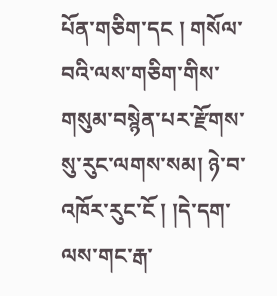པོན་གཅིག་དང ། གསོལ་བའི་ལས་གཅིག་གིས་གསུམ་བསྙེན་པར་རྫོགས་སུ་རུང་ལགས་སམ། ཉེ་བ་འཁོར་རུང་ངོ ། །དེ་དག་ལས་གང་རྒ་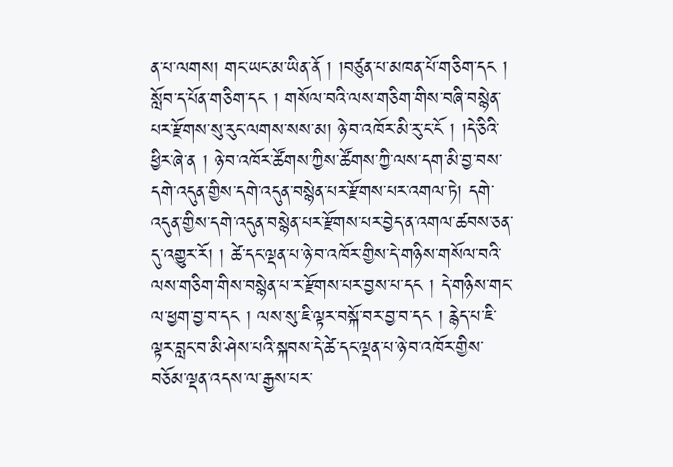ན་པ་ལགས། གང་ཡང་མ་ཡིན་ནོ ། །བཙུན་པ་མཁན་པོ་གཅིག་དང ། སློབ་ད་པོན་གཅིག་དང ། གསོལ་བའི་ལས་གཅིག་གིས་བཞི་བསྙེན་པར་རྫོགས་སུ་རུང་ལགས་སས་མ། ཉེ་བ་འཁོར་མི་རུ་ང་ངོ ། །དེ་ཅིའི་ཕྱིར་ཞེ་ན ། ཉེ་བ་འཁོར་ཚོགས་ཀྱིས་ཚོགས་ཀྱི་ལས་དག་མི་བྱ་བས་དགེ་འདུན་གྱིས་དགེ་འདུན་བསྙེན་པར་རྫོགས་པར་འགལ་ཏེ། དགེ་འདུན་གྱིས་དགེ་འདུན་བསྙེན་པར་རྫོགས་པར་བྱེད་ན་འགལ་ཚབས་ཅན་དུ་འགྱུར་རོ། ། ཚེ་དང་ལྡན་པ་ཉེ་བ་འཁོར་གྱིས་དེ་གཉིས་གསོལ་བའི་ལས་གཅིག་གིས་བསྙེན་པ་ར་རྫོགས་པར་བྱས་པ་དང ། དེ་གཉིས་གང་ལ་ཕྱག་བྱ་བ་དང ། ལས་སུ་ཇི་ལྟར་བསྐོ་བར་བྱ་བ་དང ། རྙེད་པ་ཇི་ལྟར་བླང་བ་མི་ཤེས་པའི་སྐབས་དེ་ཚེ་དང་ལྡན་པ་ཉེ་བ་འཁོར་གྱིས་བཅོམ་ལྡན་འདས་ལ་རྒྱས་པར་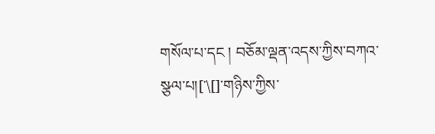གསོལ་པ་དང ། བཅོམ་ལྡན་འདས་ཀྱིས་བཀའ་སྩལ་པ།[་\[]་གཉིས་ཀྱིས་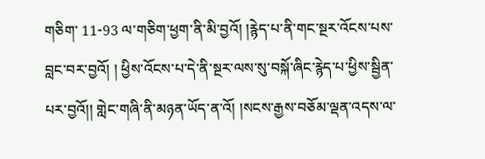གཅིག་ 11-93 ལ་གཅིག་ཕྱག་ནི་མི་བྱའོ། །རྙེད་པ་ནི་གང་སྔར་འོངས་པས་བླང་བར་བྱའོ། ། ཕྱིས་འོངས་པ་དེ་ནི་སྔར་ལས་སུ་བསྐོ་ཞིང་རྙེད་པ་ཕྱིས་སྦྱིན་པར་བྱའོ།། གླེང་གཞི་ནི་མཉན་ཡོད་ན་འོ། །སངས་རྒྱས་བཅོམ་ལྡན་འདས་ལ་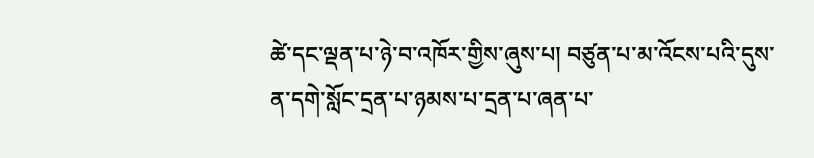ཚེ་དང་ལྡན་པ་ཉེ་བ་འཁོར་གྱིས་ཞུས་པ། བཙུན་པ་མ་འོངས་པའི་དུས་ན་དགེ་སློང་དྲན་པ་ཉམས་པ་དྲན་པ་ཞན་པ་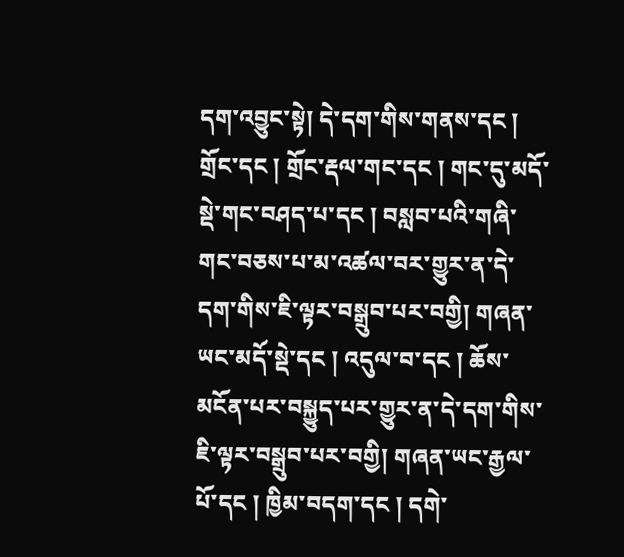དག་འབྱུང་སྟེ། དེ་དག་གིས་གནས་དང ། གྲོང་དང ། གྲོང་རྡལ་གང་དང ། གང་དུ་མདོ་སྡེ་གང་བཤད་པ་དང ། བསླབ་པའི་གཞི་གང་བཅས་པ་མ་འཚལ་བར་གྱུར་ན་དེ་དག་གིས་ཇི་ལྟར་བསྒྲུབ་པར་བགྱི། གཞན་ཡང་མདོ་སྡེ་དང ། འདུལ་བ་དང ། ཆོས་མངོན་པར་བསྐྱུད་པར་གྱུར་ན་དེ་དག་གིས་ཇི་ལྟར་བསྒྲུབ་པར་བགྱི། གཞན་ཡང་རྒྱལ་པོ་དང ། ཁྱིམ་བདག་དང ། དགེ་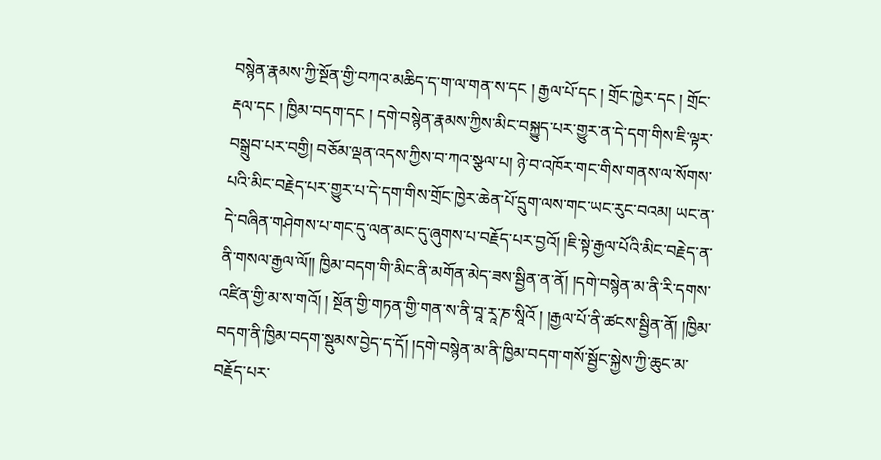བསྙེན་རྣམས་ཀྱི་སྔོན་གྱི་བཀའ་མཆིད་ད་ག་ལ་གན་ས་དང ། རྒྱལ་པོ་དང ། གྲོང་ཁྱེར་དང ། གྲོང་རྡལ་དང ། ཁྱིམ་བདག་དང ། དགེ་བསྙེན་རྣམས་ཀྱིས་མིང་བསྐྱུད་པར་གྱུར་ན་དེ་དག་གིས་ཇི་ལྟར་བསྒྲུབ་པར་བགྱི། བཅོམ་ལྡན་འདས་ཀྱིས་བ་ཀའ་སྩལ་པ། ཉེ་བ་འཁོར་གང་གིས་གནས་ལ་སོགས་པའི་མིང་བརྗེད་པར་གྱུར་པ་དེ་དག་གིས་གྲོང་ཁྱེར་ཆེན་པོ་དྲུག་ལས་གང་ཡང་རུང་བའམ། ཡང་ན་དེ་བཞིན་གཤེགས་པ་གང་དུ་ལན་མང་དུ་ཞུགས་པ་བརྗོད་པར་བྱའོ། །ཇི་སྟེ་རྒྱལ་པོའི་མིང་བརྗེད་ན་ནི་གསལ་རྒྱལ་ལོ།། ཁྱིམ་བདག་གི་མིང་ནི་མགོན་མེད་ཟས་སྦྱིན་ན་ནོ། །དགེ་བསྙེན་མ་ནི་རི་དགས་འཛིན་གྱི་མ་ས་གའོ། ། སྔོན་གྱི་གཏན་གྱི་གན་ས་ནི་བཱ་རཱ་ཎ་སཱིའོ ། །རྒྱལ་པོ་ནི་ཚངས་སྦྱིན་ནོ། །ཁྱིམ་བདག་ནི་ཁྱིམ་བདག་སྡུམས་བྱེད་ད་དོ། །དགེ་བསྙེན་མ་ནི་ཁྱིམ་བདག་གསོ་སྦྱོང་སྐྱེས་ཀྱི་ཆུང་མ་བརྗོད་པར་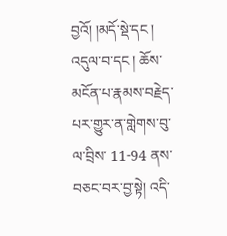བྱའོ། །མདོ་སྡེ་དང ། འདུལ་བ་དང ། ཆོས་མངོན་པ་རྣམས་བརྗེད་པར་གྱུར་ན་གླེགས་བུ་ལ་བྲིས་ 11-94 ནས་བཅང་བར་བྱ་སྟེ། འདི་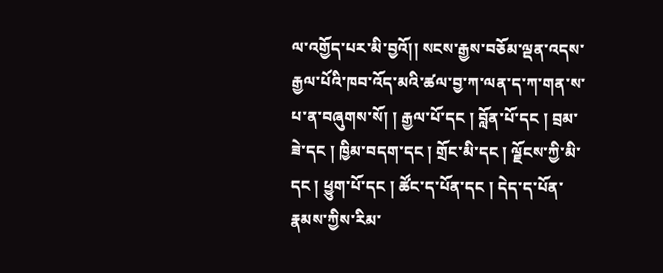ལ་འགྱོད་པར་མི་བྱའོ།། སངས་རྒྱས་བཅོམ་ལྡན་འདས་རྒྱལ་པོའི་ཁབ་འོད་མའི་ཚལ་བྱ་ཀ་ལན་ད་ཀ་གན་ས་པ་ན་བཞུགས་སོ། ། རྒྱལ་པོ་དང ། བློན་པོ་དང ། བྲམ་ཟེ་དང ། ཁྱིམ་བདག་དང ། གྲོང་མི་དང ། ལྗོངས་ཀྱི་མི་དང ། ཕྱུག་པོ་དང ། ཚོང་ད་པོན་དང ། དེད་ད་པོན་རྣམས་ཀྱིས་རིམ་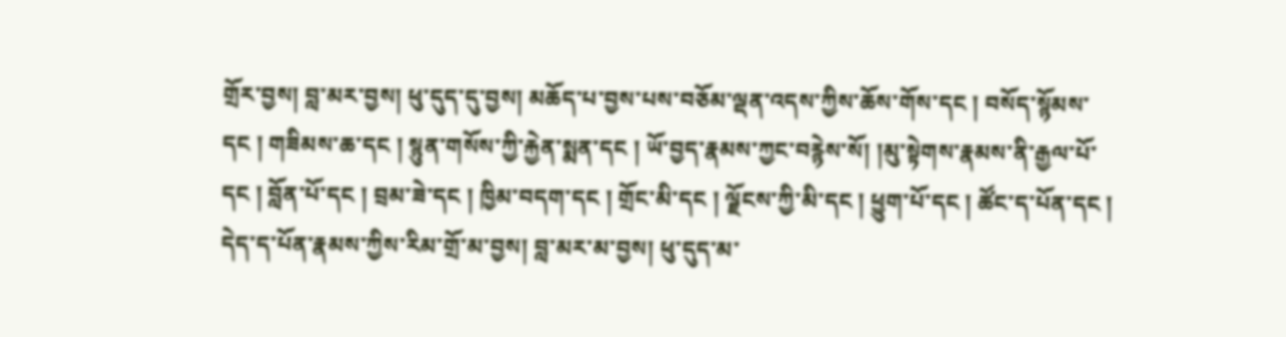གྲོར་བྱས། བླ་མར་བྱས། ཕུ་དུད་དུ་བྱས། མཆོད་པ་བྱས་པས་བཅོམ་ལྡན་འདས་ཀྱིས་ཆོས་གོས་དང ། བསོད་སྙོམས་དང ། གཟིམས་ཆ་དང ། སྙུན་གསོས་ཀྱི་རྐྱེན་སྨན་དང ། ཡོ་བྱད་རྣམས་ཀྱང་བརྙེས་སོ། །མུ་སྟེགས་རྣམས་ནི་རྒྱལ་པོ་དང ། བློན་པོ་དང ། བྲམ་ཟེ་དང ། ཁྱིམ་བདག་དང ། གྲོང་མི་དང ། ལྗོངས་ཀྱི་མི་དང ། ཕྱུག་པོ་དང ། ཚོང་ད་པོན་དང ། དེད་ད་པོན་རྣམས་ཀྱིས་རིམ་གྲོ་མ་བྱས། བླ་མར་མ་བྱས། ཕུ་དུད་མ་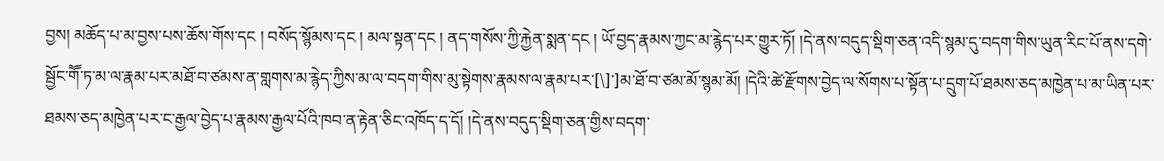བྱས། མཆོད་པ་མ་བྱས་པས་ཆོས་གོས་དང ། བསོད་སྙོམས་དང ། མལ་སྟན་དང ། ནད་གསོས་ཀྱི་རྐྱེན་སྨན་དང ། ཡོ་བྱད་རྣམས་ཀྱང་མ་རྙེད་པར་གྱུར་ཏོ། །དེ་ནས་བདུད་སྡིག་ཅན་འདི་སྙམ་དུ་བདག་གིས་ཡུན་རིང་པོ་ནས་དགེ་སྦྱོང་གཽ་ཏ་མ་ལ་རྣམ་པར་མཐོ་བ་ཙམས་ན་གླགས་མ་རྙེད་ཀྱིས་མ་ལ་བདག་གིས་མུ་སྟེགས་རྣམས་ལ་རྣམ་པར་[\]་]མ་ཐོ་བ་ཙམ་མོ་སྙམ་མོ། །དེའི་ཚེ་རྫོགས་བྱེད་ལ་སོགས་པ་སྟོན་པ་དྲུག་པོ་ཐམས་ཅད་མཁྱེན་པ་མ་ཡིན་པར་ཐམས་ཅད་མཁྱེན་པར་ང་རྒྱལ་བྱེད་པ་རྣམས་རྒྱལ་པོའི་ཁབ་ན་རྟེན་ཅིང་འཁོད་ད་དོ། །དེ་ནས་བདུད་སྡིག་ཅན་གྱིས་བདག་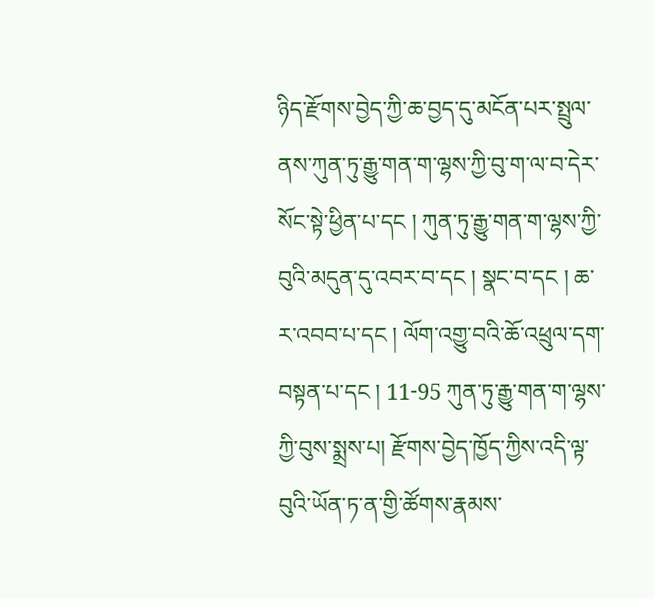ཉིད་རྫོགས་བྱེད་ཀྱི་ཆ་བྱད་དུ་མངོན་པར་སྤྲུལ་ནས་ཀུན་ཏུ་རྒྱུ་གན་ག་ལྷས་ཀྱི་བུ་ག་ལ་བ་དེར་སོང་སྟེ་ཕྱིན་པ་དང ། ཀུན་ཏུ་རྒྱུ་གན་ག་ལྷས་ཀྱི་བུའི་མདུན་དུ་འབར་བ་དང ། སྣང་བ་དང ། ཆ་ར་འབབ་པ་དང ། ལོག་འགྱུ་བའི་ཆོ་འཕྲུལ་དག་བསྟན་པ་དང ། 11-95 ཀུན་ཏུ་རྒྱུ་གན་ག་ལྷས་ཀྱི་བུས་སྨྲས་པ། རྫོགས་བྱེད་ཁྱོད་ཀྱིས་འདི་ལྟ་བུའི་ཡོན་ཏ་ན་གྱི་ཚོགས་རྣམས་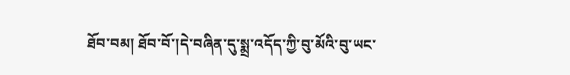ཐོབ་བམ། ཐོབ་བོ་།དེ་བཞིན་དུ་སྨྲ་འདོད་ཀྱི་བུ་མོའི་བུ་ཡང་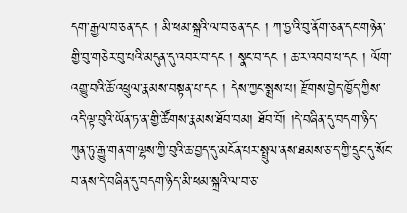དག་རྒྱལ་བ་ཅན་དང ། མི་ཕམ་སྐྲའི་ལ་བ་ཅན་དང ། ཀ་ཏྱ་འི་བུ་ནོག་ཅན་དང་གཉེན་གྱི་བུ་གཅེར་བུ་པའི་མདུན་དུ་འབར་བ་དང ། སྣང་བ་དང ། ཆ་ར་འབབ་པ་དང ། ལོག་འགྱུ་བའི་ཆོ་འཕྲུལ་རྣམས་བསྟན་པ་དང ། དེས་ཀྱང་སྨྲས་པ། རྫོགས་བྱེད་ཁྱོད་ཀྱིས་འདི་ལྟ་བུའི་ཡོན་ཏ་ན་གྱི་ཚོགས་རྣམས་ཐོབ་བམ། ཐོབ་བོ། །དེ་བཞིན་དུ་བདག་ཉིད་ཀུན་ཏུ་རྒྱུ་གན་ག་ལྷས་ཀྱི་བུའི་ཆ་བྱད་དུ་མངོན་པར་སྤྲུལ་ནས་ཐམས་ཅ་ད་ཀྱི་དྲུང་དུ་སོང་བ་ནས་དེ་བཞིན་དུ་བདག་ཉིད་མི་ཕམ་སྐྲའི་ལ་བ་ཅ་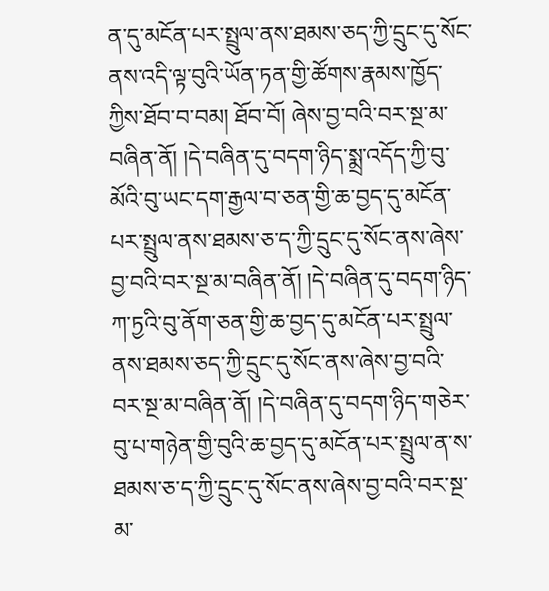ན་དུ་མངོན་པར་སྤྲུལ་ནས་ཐམས་ཅད་ཀྱི་དྲུང་དུ་སོང་ནས་འདི་ལྟ་བུའི་ཡོན་ཏན་གྱི་ཚོགས་རྣམས་ཁྱོད་ཀྱིས་ཐོབ་བ་བམ། ཐོབ་བོ། ཞེས་བྱ་བའི་བར་སྔ་མ་བཞིན་ནོ། །དེ་བཞིན་དུ་བདག་ཉིད་སྨྲ་འདོད་ཀྱི་བུ་མོའི་བུ་ཡང་དག་རྒྱལ་བ་ཅན་གྱི་ཆ་བྱད་དུ་མངོན་པར་སྤྲུལ་ནས་ཐམས་ཅ་ད་ཀྱི་དྲུང་དུ་སོང་ནས་ཞེས་བྱ་བའི་བར་སྔ་མ་བཞིན་ནོ། །དེ་བཞིན་དུ་བདག་ཉིད་ཀ་ཏྱའི་བུ་ནོག་ཅན་གྱི་ཆ་བྱད་དུ་མངོན་པར་སྤྲུལ་ནས་ཐམས་ཅད་ཀྱི་དྲུང་དུ་སོང་ནས་ཞེས་བྱ་བའི་བར་སྔ་མ་བཞིན་ནོ། །དེ་བཞིན་དུ་བདག་ཉིད་གཅེར་བུ་པ་གཉེན་གྱི་བུའི་ཆ་བྱད་དུ་མངོན་པར་སྤྲུལ་ན་ས་ཐམས་ཅ་ད་ཀྱི་དྲུང་དུ་སོང་ནས་ཞེས་བྱ་བའི་བར་སྔ་མ་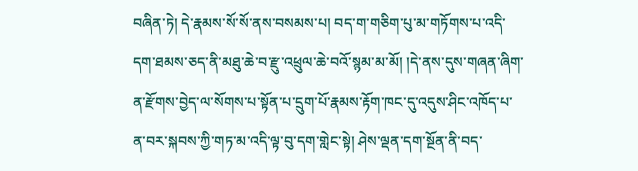བཞིན་ཏེ། དེ་རྣམས་སོ་སོ་ནས་བསམས་པ། བད་ག་གཅིག་པུ་མ་གཏོགས་པ་འདི་དག་ཐམས་ཅད་ནི་མཐུ་ཆེ་བ་རྫུ་འཕྲུལ་ཆེ་བའོ་སྙམ་མ་མོ། །དེ་ནས་དུས་གཞན་ཞིག་ན་རྫོགས་བྱེད་ལ་སོགས་པ་སྟོན་པ་དྲུག་པོ་རྣམས་རྟོག་ཁང་དུ་འདུས་ཤིང་འཁོད་པ་ན་བར་སྐབས་ཀྱི་གཏ་མ་འདི་ལྟ་བུ་དག་གླེང་སྟེ། ཤེས་ལྡན་དག་སྔོན་ནི་བད་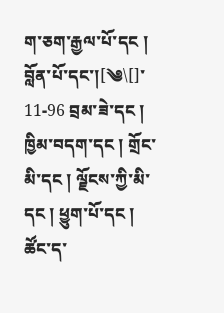ག་ཅག་རྒྱལ་པོ་དང ། བློན་པོ་དང་།[༄\[]་ 11-96 བྲམ་ཟེ་དང ། ཁྱིམ་བདག་དང ། གྲོང་མི་དང ། ལྗོངས་ཀྱི་མི་དང ། ཕྱུག་པོ་དང ། ཚོང་ད་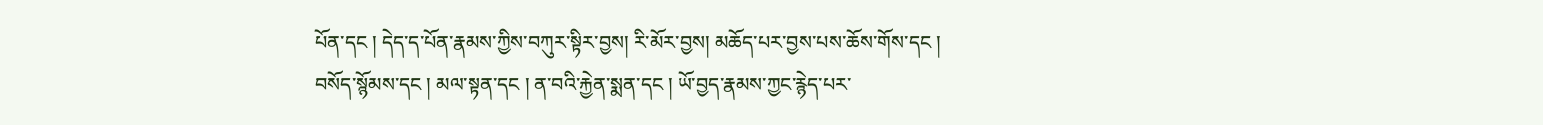པོན་དང ། དེད་ད་པོན་རྣམས་ཀྱིས་བཀུར་སྟིར་བྱས། རི་མོར་བྱས། མཆོད་པར་བྱས་པས་ཆོས་གོས་དང ། བསོད་སྙོམས་དང ། མལ་སྟན་དང ། ན་བའི་རྐྱེན་སྨན་དང ། ཡོ་བྱད་རྣམས་ཀྱང་རྙེད་པར་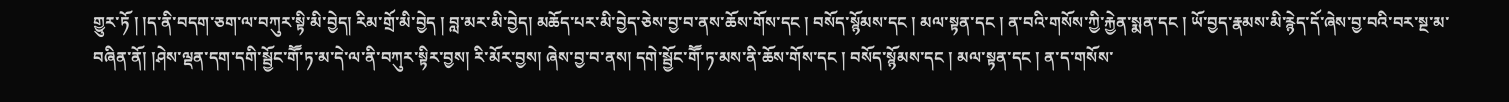གྱུར་ཏོ ། །ད་ནི་བདག་ཅག་ལ་བཀུར་སྟི་མི་བྱེད། རིམ་གྲོ་མི་བྱེད ། བླ་མར་མི་བྱེད། མཆོད་པར་མི་བྱེད་ཅེས་བྱ་བ་ནས་ཆོས་གོས་དང ། བསོད་སྙོམས་དང ། མལ་སྟན་དང ། ན་བའི་གསོས་ཀྱི་རྐྱེན་སྨན་དང ། ཡོ་བྱད་རྣམས་མི་རྙེད་དོ་ཞེས་བྱ་བའི་བར་སྔ་མ་བཞིན་ནོ། །ཤེས་ལྡན་དག་དགི་སྦྱོང་གཽ་ཏ་མ་དེ་ལ་ནི་བཀུར་སྟིར་བྱས། རི་མོར་བྱས། ཞེས་བྱ་བ་ནས། དགེ་སྦྱོང་གཽ་ཏ་མས་ནི་ཆོས་གོས་དང ། བསོད་སྙོམས་དང ། མལ་སྟན་དང ། ན་ད་གསོས་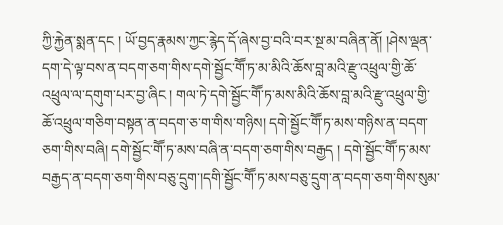ཀྱི་རྐྱེན་སྨན་དང ། ཡོ་བྱད་རྣམས་ཀྱང་རྙེད་དོ་ཞེས་བྱ་བའི་བར་སྔ་མ་བཞིན་ནོ། །ཤེས་ལྡན་དག་དེ་ལྟ་བས་ན་བདག་ཅག་གིས་དགེ་སྦྱོང་གཽ་ཏ་མ་མིའི་ཆོས་བླ་མའི་རྫུ་འཕྲུལ་གྱི་ཆོ་འཕྲུལ་ལ་དགུག་པར་བྱ་ཞིང ། གལ་ཏེ་དགེ་སྦྱོང་གཽ་ཏ་མས་མིའི་ཆོས་བླ་མའི་རྫུ་འཕྲུལ་གྱི་ཆོ་འཕྲུལ་གཅིག་བསྟན་ན་བདག་ཅ་ག་གིས་གཉིས། དགེ་སྦྱོང་གཽ་ཏ་མས་གཉིས་ན་བདག་ཅག་གིས་བཞི། དགེ་སྦྱོང་གཽ་ཏ་མས་བཞི་ན་བདག་ཅག་གིས་བརྒྱད ། དགེ་སྦྱོང་གཽ་ཏ་མས་བརྒྱད་ན་བདག་ཅག་གིས་བཅུ་དྲུག་།དགི་སྦྱོང་གཽ་ཏ་མས་བཅུ་དྲུག་ན་བདག་ཅག་གིས་སུམ་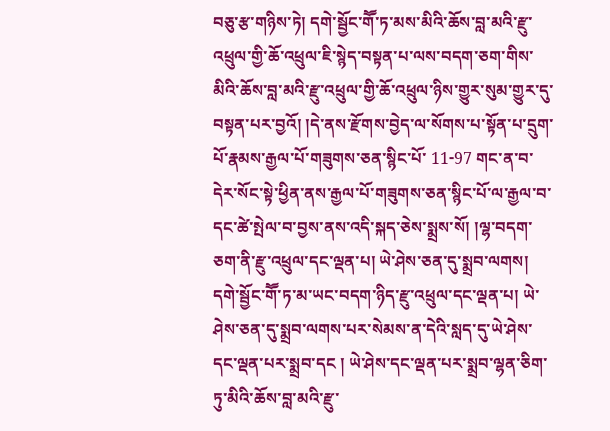བཅུ་རྩ་གཉིས་ཏེ། དགེ་སྦྱོང་གཽ་ཏ་མས་མིའི་ཆོས་བླ་མའི་རྫུ་འཕྲུལ་གྱི་ཆོ་འཕྲུལ་ཇི་སྙེད་བསྟན་པ་ལས་བདག་ཅག་གིས་མིའི་ཆོས་བླ་མའི་རྫུ་འཕྲུལ་གྱི་ཆོ་འཕྲུལ་ཉིས་གྱུར་སུམ་གྱུར་དུ་བསྟན་པར་བྱའོ། །དེ་ནས་རྫོགས་བྱེད་ལ་སོགས་པ་སྟོན་པ་དྲུག་པོ་རྣམས་རྒྱལ་པོ་གཟུགས་ཅན་སྙིང་པོ་ 11-97 གང་ན་བ་དེར་སོང་སྟེ་ཕྱིན་ནས་རྒྱལ་པོ་གཟུགས་ཅན་སྙིང་པོ་ལ་རྒྱལ་བ་དང་ཚེ་སྤེལ་བ་བྱས་ནས་འདི་སྐད་ཅེས་སྨྲས་སོ། །ལྷ་བདག་ཅག་ནི་རྫུ་འཕྲུལ་དང་ལྡན་པ། ཡེ་ཤེས་ཅན་དུ་སྨྲབ་ལགས། དགེ་སྦྱོང་གཽ་ཏ་མ་ཡང་བདག་ཉིད་རྫུ་འཕྲུལ་དང་ལྡན་པ། ཡེ་ཤེས་ཅན་དུ་སྨྲབ་ལགས་པར་སེམས་ན་དེའི་སླད་དུ་ཡེ་ཤེས་དང་ལྡན་པར་སྨྲབ་དང ། ཡེ་ཤེས་དང་ལྡན་པར་སྨྲབ་ལྷན་ཅིག་ཏུ་མིའི་ཆོས་བླ་མའི་རྫུ་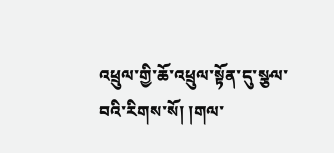འཕྲུལ་གྱི་ཆོ་འཕྲུལ་སྟོན་དུ་སྩལ་བའི་རིགས་སོ། །གལ་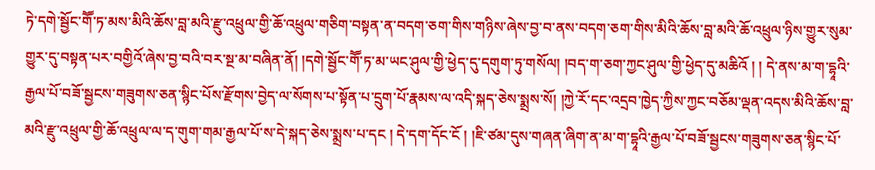ཏེ་དགེ་སྦྱོང་གཽ་ཏ་མས་མིའི་ཆོས་བླ་མའི་རྫུ་འཕྲུལ་གྱི་ཆོ་འཕྲུལ་གཅིག་བསྟན་ན་བདག་ཅག་གིས་གཉིས་ཞེས་བྱ་བ་ནས་བདག་ཅག་གིས་མིའི་ཆོས་བླ་མའི་ཆོ་འཕྲུལ་ཉིས་གྱུར་སུམ་གྱུར་དུ་བསྟན་པར་བགྱིའོ་ཞེས་བྱ་བའི་བར་སྔ་མ་བཞིན་ནོ། །དགེ་སྦྱོང་གཽ་ཏ་མ་ཡང་ཤུལ་གྱི་ཕྱེད་དུ་དགུག་ཏུ་གསོལ། །བད་ག་ཅག་ཀྱང་ཤུལ་གྱི་ཕྱེད་དུ་མཆིའོ ། ། དེ་ནས་མ་ག་དྷཱའི་རྒྱལ་པོ་བཟོ་སྦྱངས་གཟུགས་ཅན་སྙིང་པོས་རྫོགས་བྱེད་ལ་སོགས་པ་སྟོན་པ་དྲུག་པོ་རྣམས་ལ་འདི་སྐད་ཅེས་སྨྲས་སོ། །ཀྱེ་རོ་དང་འདྲབ་ཁྱེད་ཀྱིས་ཀྱང་བཅོམ་ལྡན་འདས་མིའི་ཆོས་བླ་མའི་རྫུ་འཕྲུལ་གྱི་ཆོ་འཕྲུལ་ལ་ད་གུག་གམ་རྒྱལ་པོ་ས་དེ་སྐད་ཅེས་སྨྲས་པ་དང ། དེ་དག་དོང་ངོ ། །ཇི་ཙམ་དུས་གཞན་ཞིག་ན་མ་ག་དྷཱའི་རྒྱལ་པོ་བཟོ་སྦྱངས་གཟུགས་ཅན་སྙིང་པོ་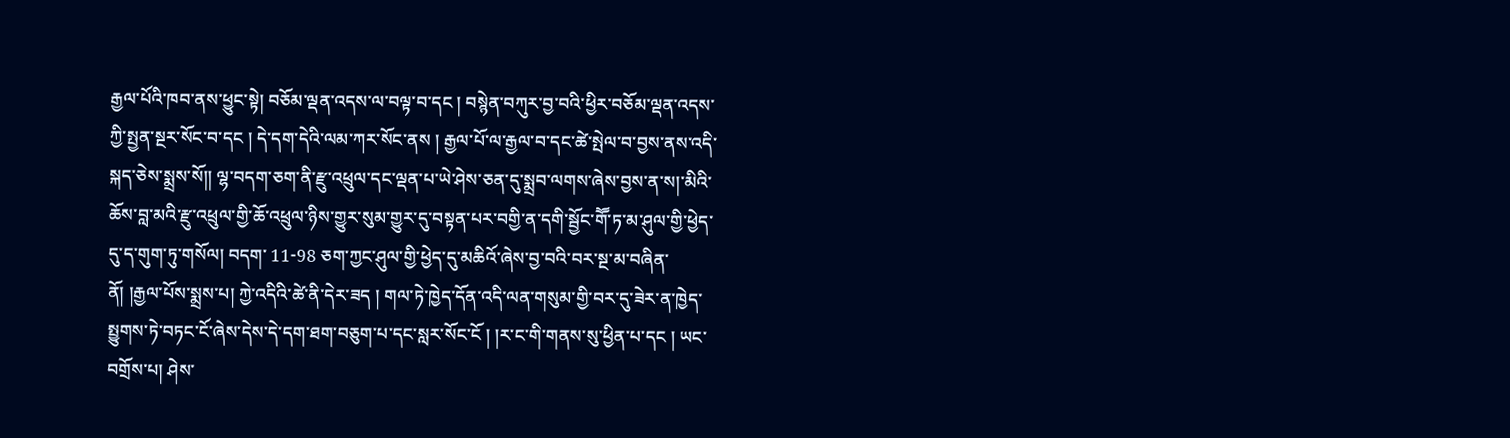རྒྱལ་པོའི་ཁབ་ནས་ཕྱུང་སྟེ། བཅོམ་ལྡན་འདས་ལ་བལྟ་བ་དང ། བསྙེན་བཀུར་བྱ་བའི་ཕྱིར་བཅོམ་ལྡན་འདས་ཀྱི་སྤྱན་སྔར་སོང་བ་དང ། དེ་དག་དེའི་ལམ་ཀར་སོང་ནས ། རྒྱལ་པོ་ལ་རྒྱལ་བ་དང་ཚེ་སྤེལ་བ་བྱས་ནས་འདི་སྐད་ཅེས་སྨྲས་སོ།། ལྷ་བདག་ཅག་ནི་རྫུ་འཕྲུལ་དང་ལྡན་པ་ཡེ་ཤེས་ཅན་དུ་སྨྲབ་ལགས་ཞེས་བྱས་ན་ས།་མིའི་ཆོས་བླ་མའི་རྫུ་འཕྲུལ་གྱི་ཆོ་འཕྲུལ་ཉིས་གྱུར་སུམ་གྱུར་དུ་བསྟན་པར་བགྱི་ན་དགི་སྦྱོང་གཽ་ཏ་མ་ཤུལ་གྱི་ཕྱེད་དུ་ད་གུག་ཏུ་གསོལ། བདག་ 11-98 ཅག་ཀྱང་ཤུལ་གྱི་ཕྱེད་དུ་མཆིའོ་ཞེས་བྱ་བའི་བར་སྔ་མ་བཞིན་ནོ། །རྒྱལ་པོས་སྨྲས་པ། ཀྱེ་འདིའི་ཚེ་ནི་དེར་ཟད ། གལ་ཏེ་ཁྱེད་དོན་འདི་ལན་གསུམ་གྱི་བར་དུ་ཟེར་ན་ཁྱེད་སྤྱུགས་ཏེ་བཏང་ངོ་ཞེས་དེས་དེ་དག་ཐག་བཅུག་པ་དང་སླར་སོང་ངོ ། །ར་ང་གི་གནས་སུ་ཕྱིན་པ་དང ། ཡང་བགྲོས་པ། ཤེས་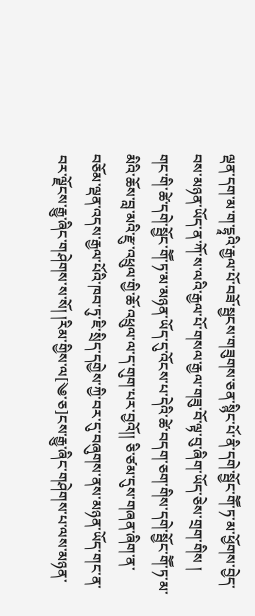ལྡན་དག་མ་ག་དྷཱའི་རྒྱལ་པོ་བཟོ་སྦྱངས་གཟུགས་ཅན་སྙིང་པོ་ནི་དགེ་སྦྱོང་གཽ་ཏ་མ་ཕྱོགས་བྱེད་བས་མཉན་ཡོད་ན་ཀོ་ས་ལའི་རྒྱལ་པོ་གསལ་རྒྱལ་གཟུ་བོ་ལྟ་བུ་ཞིག་ཡོད་ཅེས་གྲག་གིས ། གང་གི་ཚེ་དགེ་སྦྱོང་གཽ་ཏ་མ་མཉན་ཡོད་དུ་འོངས་པ་དེའི་ཚེ་བདག་ཅག་གིས་དགེ་སྦྱོང་གཽ་ཏ་མ་མིའི་ཆོས་བླ་མའི་རྫུ་འཕྲུལ་གྱི་ཆོ་འཕྲུལ་ལ་ད་གུག་པར་བྱའོ།། ཅི་ཙམ་དུས་གཞན་ཞིག་ན་བཅོམ་ལྡན་འདས་རྒྱལ་པོའི་ཁབ་ཏུ་ཇི་སྲིད་དགྱེས་ཀྱི་བར་དུ་བཞུགས་ནས་མཉན་ཡོད་གང་ན་བར་ལྗོངས་རྒྱུ་ཞིང་གཤེགས་ས་སོ། །རིམ་གྱིས་ལ[༄་ཅ]ངས་རྒྱུ་ཞིང་གཤེགས་པ་ལས་མཉན་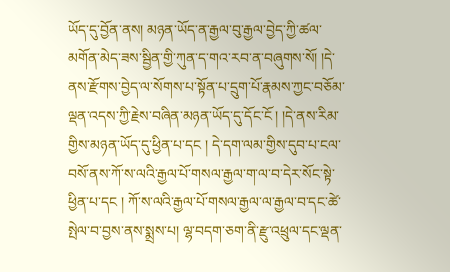ཡོད་དུ་བྱོན་ནས། མཉན་ཡོད་ན་རྒྱལ་བུ་རྒྱལ་བྱེད་ཀྱི་ཚལ་མགོན་མེད་ཟས་སྦྱིན་གྱི་ཀུན་ད་གའ་རབ་ན་བཞུགས་སོ། །དེ་ནས་རྫོགས་བྱེད་ལ་སོགས་པ་སྟོན་པ་དྲུག་པོ་རྣམས་ཀྱང་བཅོམ་ལྡན་འདས་ཀྱི་རྗེས་བཞིན་མཉན་ཡོད་དུ་དོང་ངོ ། །དེ་ནས་རིམ་གྱིས་མཉན་ཡོད་དུ་ཕྱིན་པ་དང ། དེ་དག་ལམ་གྱིས་དུབ་པ་ངལ་བསོ་ནས་ཀོ་ས་ལའི་རྒྱལ་པོ་གསལ་རྒྱལ་ག་ལ་བ་དེར་སོང་སྟེ་ཕྱིན་པ་དང ། ཀོ་ས་ལའི་རྒྱལ་པོ་གསལ་རྒྱལ་ལ་རྒྱལ་བ་དང་ཚེ་སྤེལ་བ་བྱས་ནས་སྨྲས་པ། ལྷ་བདག་ཅག་ནི་རྫུ་འཕྲུལ་དང་ལྡན་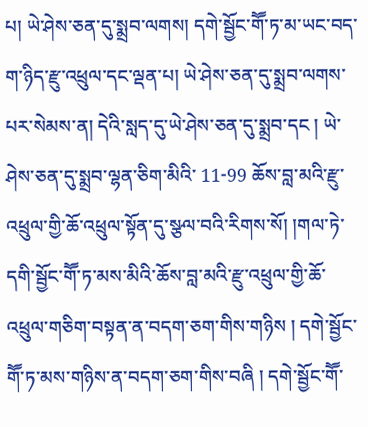པ། ཡེ་ཤེས་ཅན་དུ་སྨྲབ་ལགས། དགེ་སྦྱོང་གཽ་ཏ་མ་ཡང་བད་ག་ཉིད་རྫུ་འཕྲུལ་དང་ལྡན་པ། ཡེ་ཤེས་ཅན་དུ་སྨྲབ་ལགས་པར་སེམས་ན། དེའི་སླད་དུ་ཡེ་ཤེས་ཅན་དུ་སྨྲབ་དང ། ཡེ་ཤེས་ཅན་དུ་སྨྲབ་ལྷན་ཅིག་མིའི་ 11-99 ཆོས་བླ་མའི་རྫུ་འཕྲུལ་གྱི་ཆོ་འཕྲུལ་སྟོན་དུ་སྩལ་བའི་རིགས་སོ། །གལ་ཏེ་དགི་སྦྱོང་གཽ་ཏ་མས་མིའི་ཆོས་བླ་མའི་རྫུ་འཕྲུལ་གྱི་ཆོ་འཕྲུལ་གཅིག་བསྟན་ན་བདག་ཅག་གིས་གཉིས ། དགེ་སྦྱོང་གཽ་ཏ་མས་གཉིས་ན་བདག་ཅག་གིས་བཞི ། དགེ་སྦྱོང་གཽ་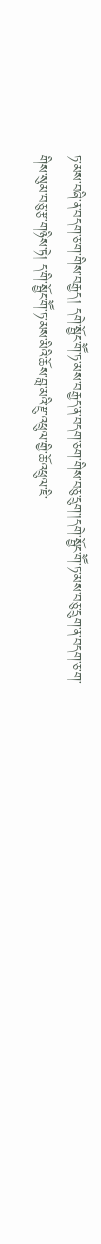ཏ་མས་བཞི་ན་བདག་ཅ་ག་གིས་བརྒྱད། དགེ་སྦྱོང་གཽ་ཏ་མས་བརྒྱད་ན་བདག་ཅག་གིས་བཅུ་དྲུག་།དགེ་སྦྱོང་གཽ་ཏ་མས་བཅུ་དྲུག་ན་བདག་ཅ་ག་གིས་སུམ་བཅུ་རྩ་གཉིས་ཏེ། ད་གི་སྦྱོང་གཽ་ཏ་མས་མིའི་ཆོས་བླ་མའི་རྫུ་འཕྲུལ་གྱི་ཆོ་འཕྲུལ་ཇི་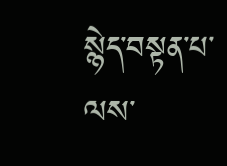སྙེད་བསྟན་པ་ལས་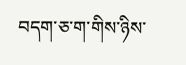བདག་ཅ་ག་གིས་ཉིས་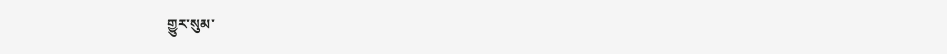གྱུར་སུམ་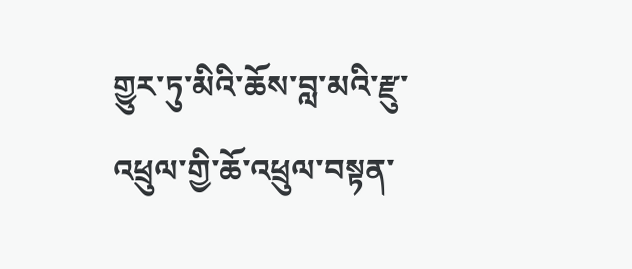གྱུར་ཏུ་མིའི་ཆོས་བླ་མའི་རྫུ་འཕྲུལ་གྱི་ཆོ་འཕྲུལ་བསྟན་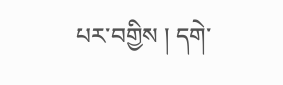པར་བགྱིས ། དགེ་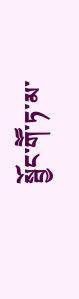སྦྱོང་གཽ་ཏ་མ་